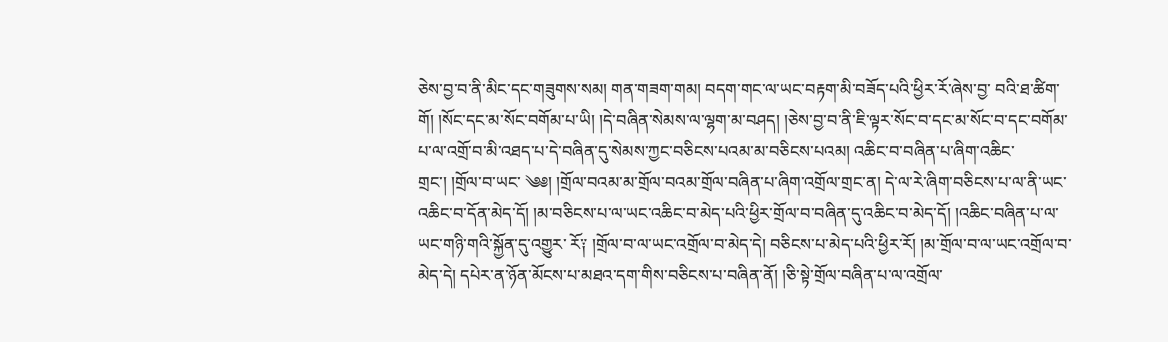ཅེས་བྱ་བ་ནི་མིང་དང་གཟུགས་སམ། གན་གཟག་གམ། བདག་གང་ལ་ཡང་བརྟག་མི་བཟོད་པའི་ཕྱིར་རོ་ཞེས་བྱ་ བའི་ཐ་ཚིག་གོ། །སོང་དང་མ་སོང་བགོམ་པ་ཡི། །དེ་བཞིན་སེམས་ལ་ལྷག་མ་བཤད། །ཅེས་བྱ་བ་ནི་ཇི་ལྟར་སོང་བ་དང་མ་སོང་བ་དང་བགོམ་པ་ལ་འགྲོ་བ་མི་འཐད་པ་དེ་བཞིན་དུ་སེམས་ཀྱང་བཅིངས་པའམ་མ་བཅིངས་པའམ། འཆིང་བ་བཞིན་པ་ཞིག་འཆིང་གྲང་། །གྲོལ་བ་ཡང་ ༄༅། །གྲོལ་བའམ་མ་གྲོལ་བའམ་གྲོལ་བཞིན་པ་ཞིག་འགྲོལ་གྲང་ན། དེ་ལ་རེ་ཞིག་བཅིངས་པ་ལ་ནི་ཡང་འཆིང་བ་དོན་མེད་དོ། །མ་བཅིངས་པ་ལ་ཡང་འཆིང་བ་མེད་པའི་ཕྱིར་གྲོལ་བ་བཞིན་དུ་འཆིང་བ་མེད་དོ། །འཆིང་བཞིན་པ་ལ་ཡང་གཉི་གའི་སྐྱོན་དུ་འགྱུར་ རོ༑ །གྲོལ་བ་ལ་ཡང་འགྲོལ་བ་མེད་དེ། བཅིངས་པ་མེད་པའི་ཕྱིར་རོ། །མ་གྲོལ་བ་ལ་ཡང་འགྲོལ་བ་མེད་དེ། དཔེར་ན་ཉོན་མོངས་པ་མཐའ་དག་གིས་བཅིངས་པ་བཞིན་ནོ། །ཅི་སྟེ་གྲོལ་བཞིན་པ་ལ་འགྲོལ་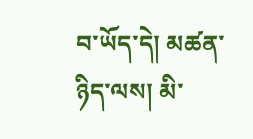བ་ཡོད་དེ། མཚན་ཉིད་ལས། མི་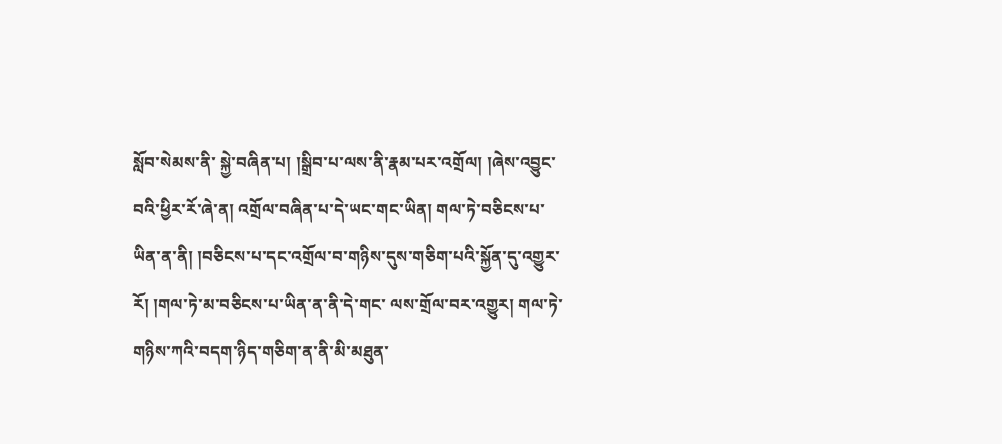སློབ་སེམས་ནི་ སྐྱེ་བཞིན་པ། །སྒྲིབ་པ་ལས་ནི་རྣམ་པར་འགྲོལ། །ཞེས་འབྱུང་བའི་ཕྱིར་རོ་ཞེ་ན། འགྲོལ་བཞིན་པ་དེ་ཡང་གང་ཡིན། གལ་ཏེ་བཅིངས་པ་ཡིན་ན་ནི། །བཅིངས་པ་དང་འགྲོལ་བ་གཉིས་དུས་གཅིག་པའི་སྐྱོན་དུ་འགྱུར་རོ། །གལ་ཏེ་མ་བཅིངས་པ་ཡིན་ན་ནི་དེ་གང་ ལས་གྲོལ་བར་འགྱུར། གལ་ཏེ་གཉིས་ཀའི་བདག་ཉིད་གཅིག་ན་ནི་མི་མཐུན་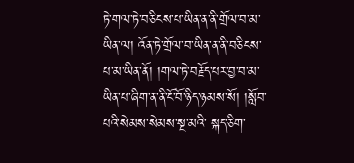ཏེ་གལ་ཏེ་བཅིངས་པ་ཡིན་ན་ནི་གྲོལ་བ་མ་ཡིན་ལ། འོན་ཏེ་གྲོལ་བ་ཡིན་ན་ནི་བཅིངས་པ་མ་ཡིན་ནོ། །གལ་ཏེ་བརྗོད་པར་བྱ་བ་མ་ཡིན་པ་ཞིག་ན་ནི་ངོ་བོ་ཉིད་ཉམས་སོ། །སློབ་པའི་སེམས་སེམས་སྔ་མའི་ སྐད་ཅིག་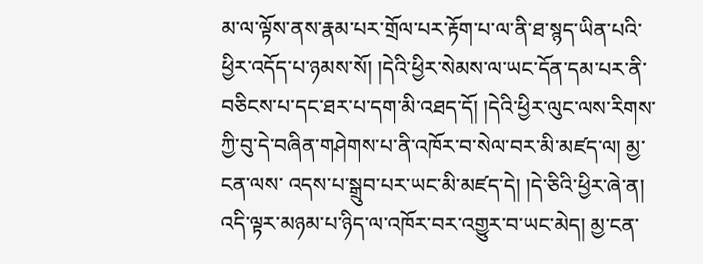མ་ལ་ལྟོས་ནས་རྣམ་པར་གྲོལ་པར་རྟོག་པ་ལ་ནི་ཐ་སྙད་ཡིན་པའི་ཕྱིར་འདོད་པ་ཉམས་སོ། །དེའི་ཕྱིར་སེམས་ལ་ཡང་དོན་དམ་པར་ནི་བཅིངས་པ་དང་ཐར་པ་དག་མི་འཐད་དོ། །དེའི་ཕྱིར་ལུང་ལས་རིགས་ཀྱི་བུ་དེ་བཞིན་གཤེགས་པ་ནི་འཁོར་བ་སེལ་བར་མི་མཛད་ལ། མྱ་ངན་ལས་ འདས་པ་སྒྲུབ་པར་ཡང་མི་མཛད་དེ། །དེ་ཅིའི་ཕྱིར་ཞེ་ན། འདི་ལྟར་མཉམ་པ་ཉིད་ལ་འཁོར་བར་འགྱུར་བ་ཡང་མེད། མྱ་ངན་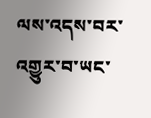ལས་འདས་བར་འགྱུར་བ་ཡང་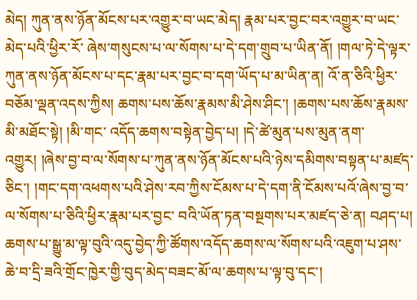མེད། ཀུན་ནས་ཉོན་མོངས་པར་འགྱུར་བ་ཡང་མེད། རྣམ་པར་བྱང་བར་འགྱུར་བ་ཡང་མེད་པའི་ཕྱིར་རོ་ ཞེས་གསུངས་པ་ལ་སོགས་པ་དེ་དག་གྲུབ་པ་ཡིན་ནོ། །གལ་ཏེ་དེ་ལྟར་ཀུན་ནས་ཉོན་མོངས་པ་དང་རྣམ་པར་བྱང་བ་དག་ཡོད་པ་མ་ཡིན་ན། འོ་ན་ཅིའི་ཕྱིར་བཅོམ་ལྡན་འདས་ཀྱིས། ཆགས་པས་ཆོས་རྣམས་མི་ཤེས་ཤིང་། །ཆགས་པས་ཆོས་རྣམས་མི་མཐོང་སྟེ། །མི་གང་ འདོད་ཆགས་བསྟེན་བྱེད་པ། །དེ་ཚེ་མུན་པས་མུན་ནག་འགྱུར། །ཞེས་བྱ་བ་ལ་སོགས་པ་ཀུན་ནས་ཉོན་མོངས་པའི་ཉེས་དམིགས་བསྟན་པ་མཛད་ཅིང་། །གང་དག་འཕགས་པའི་ཤེས་རབ་ཀྱིས་ངོམས་པ་དེ་དག་ནི་ངོམས་པའོ་ཞེས་བྱ་བ་ལ་སོགས་པ་ཅིའི་ཕྱིར་རྣམ་པར་བྱང་ བའི་ཡོན་ཏན་བསྔགས་པར་མཛད་ཅེ་ན། བཤད་པ། ཆགས་པ་སྒྱུ་མ་ལྟ་བུའི་འདུ་བྱེད་ཀྱི་ཚོགས་འདོད་ཆགས་ལ་སོགས་པའི་འཇུག་པ་ཤས་ཆེ་བ་དྲི་ཟའི་གྲོང་ཁྱེར་གྱི་བུད་མེད་བཟང་མོ་ལ་ཆགས་པ་ལྟ་བུ་དང་།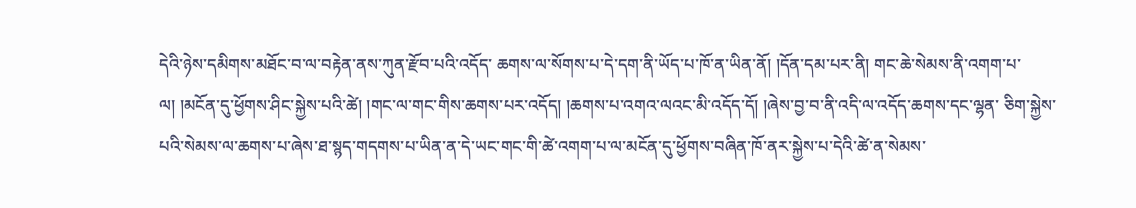དེའི་ཉེས་དམིགས་མཐོང་བ་ལ་བརྟེན་ནས་ཀུན་རྫོབ་པའི་འདོད་ ཆགས་ལ་སོགས་པ་དེ་དག་ནི་ཡོད་པ་ཁོ་ན་ཡིན་ནོ། །དོན་དམ་པར་ནི། གང་ཆེ་སེམས་ནི་འགག་པ་ལ། །མངོན་དུ་ཕྱོགས་ཤིང་སྐྱེས་པའི་ཚེ། །གང་ལ་གང་གིས་ཆགས་པར་འདོད། །ཆགས་པ་འགའ་ལའང་མི་འདོད་དོ། །ཞེས་བྱ་བ་ནི་འདི་ལ་འདོད་ཆགས་དང་ལྷན་ ཅིག་སྐྱེས་པའི་སེམས་ལ་ཆགས་པ་ཞེས་ཐ་སྙད་གདགས་པ་ཡིན་ན་དེ་ཡང་གང་གི་ཚེ་འགག་པ་ལ་མངོན་དུ་ཕྱོགས་བཞིན་ཁོ་ནར་སྐྱེས་པ་དེའི་ཚེ་ན་སེམས་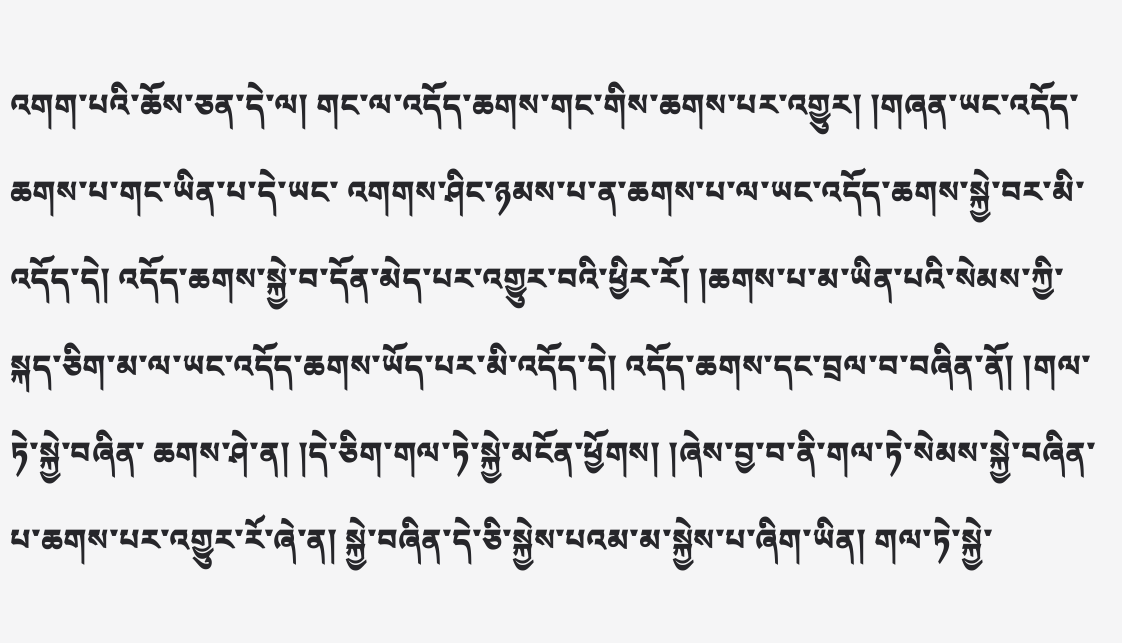འགག་པའི་ཆོས་ཅན་དེ་ལ། གང་ལ་འདོད་ཆགས་གང་གིས་ཆགས་པར་འགྱུར། །གཞན་ཡང་འདོད་ཆགས་པ་གང་ཡིན་པ་དེ་ཡང་ འགགས་ཤིང་ཉམས་པ་ན་ཆགས་པ་ལ་ཡང་འདོད་ཆགས་སྐྱེ་བར་མི་འདོད་དེ། འདོད་ཆགས་སྐྱེ་བ་དོན་མེད་པར་འགྱུར་བའི་ཕྱིར་རོ། །ཆགས་པ་མ་ཡིན་པའི་སེམས་ཀྱི་སྐད་ཅིག་མ་ལ་ཡང་འདོད་ཆགས་ཡོད་པར་མི་འདོད་དེ། འདོད་ཆགས་དང་བྲལ་བ་བཞིན་ནོ། །གལ་ཏེ་སྐྱེ་བཞིན་ ཆགས་ཤེ་ན། །དེ་ཅིག་གལ་ཏེ་སྐྱེ་མངོན་ཕྱོགས། །ཞེས་བྱ་བ་ནི་གལ་ཏེ་སེམས་སྐྱེ་བཞིན་པ་ཆགས་པར་འགྱུར་རོ་ཞེ་ན། སྐྱེ་བཞིན་དེ་ཅི་སྐྱེས་པའམ་མ་སྐྱེས་པ་ཞིག་ཡིན། གལ་ཏེ་སྐྱེ་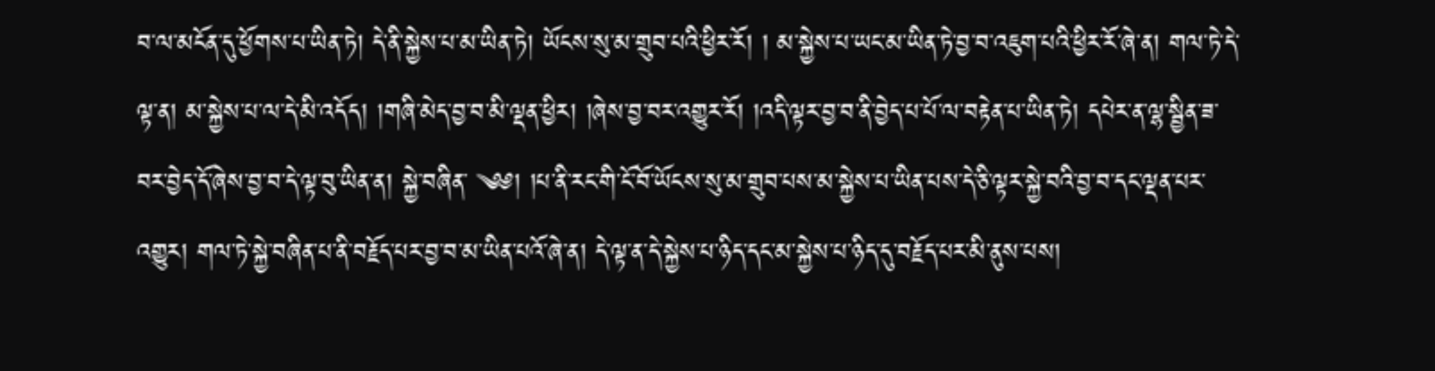བ་ལ་མངོན་དུ་ཕྱོགས་པ་ཡིན་ཏེ། དེ་ནི་སྐྱེས་པ་མ་ཡིན་ཏེ། ཡོངས་སུ་མ་གྲུབ་པའི་ཕྱིར་རོ། ། མ་སྐྱེས་པ་ཡང་མ་ཡིན་ཏེ་བྱ་བ་འཇུག་པའི་ཕྱིར་རོ་ཞེ་ན། གལ་ཏེ་དེ་ལྟ་ན། མ་སྐྱེས་པ་ལ་དེ་མི་འདོད། །གཞི་མེད་བྱ་བ་མི་ལྡན་ཕྱིར། །ཞེས་བྱ་བར་འགྱུར་རོ། །འདི་ལྟར་བྱ་བ་ནི་བྱེད་པ་པོ་ལ་བརྟེན་པ་ཡིན་ཏེ། དཔེར་ན་ལྷ་སྦྱིན་ཟ་བར་བྱེད་དོ་ཞེས་བྱ་བ་དེ་ལྟ་བུ་ཡིན་ན། སྐྱེ་བཞིན་ ༄༅། །པ་ནི་རང་གི་ངོ་བོ་ཡོངས་སུ་མ་གྲུབ་པས་མ་སྐྱེས་པ་ཡིན་པས་དེ་ཅི་ལྟར་སྐྱེ་བའི་བྱ་བ་དང་ལྡན་པར་འགྱུར། གལ་ཏེ་སྐྱེ་བཞིན་པ་ནི་བརྗོད་པར་བྱ་བ་མ་ཡིན་པའོ་ཞེ་ན། དེ་ལྟ་ན་དེ་སྐྱེས་པ་ཉིད་དང་མ་སྐྱེས་པ་ཉིད་དུ་བརྗོད་པར་མི་ནུས་པས།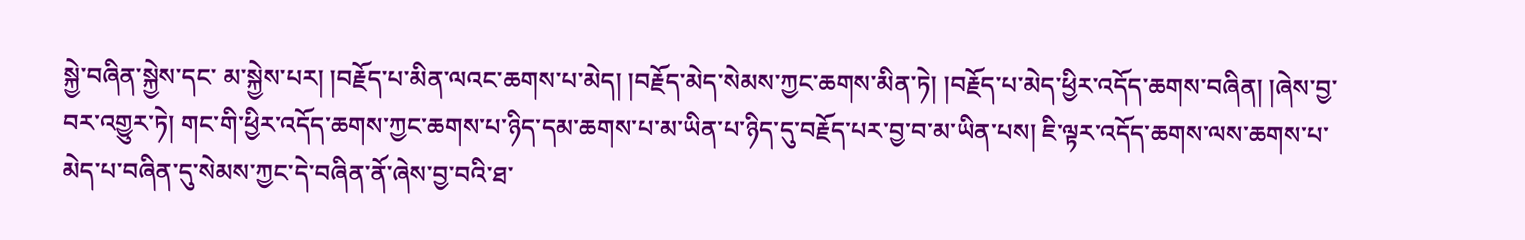སྐྱེ་བཞིན་སྐྱེས་དང་ མ་སྐྱེས་པར། །བརྗོད་པ་མིན་ལའང་ཆགས་པ་མེད། །བརྗོད་མེད་སེམས་ཀྱང་ཆགས་མིན་ཏེ། །བརྗོད་པ་མེད་ཕྱིར་འདོད་ཆགས་བཞིན། །ཞེས་བྱ་བར་འགྱུར་ཏེ། གང་གི་ཕྱིར་འདོད་ཆགས་ཀྱང་ཆགས་པ་ཉིད་དམ་ཆགས་པ་མ་ཡིན་པ་ཉིད་དུ་བརྗོད་པར་བྱ་བ་མ་ཡིན་པས། ཇི་ལྟར་འདོད་ཆགས་ལས་ཆགས་པ་མེད་པ་བཞིན་དུ་སེམས་ཀྱང་དེ་བཞིན་ནོ་ཞེས་བྱ་བའི་ཐ་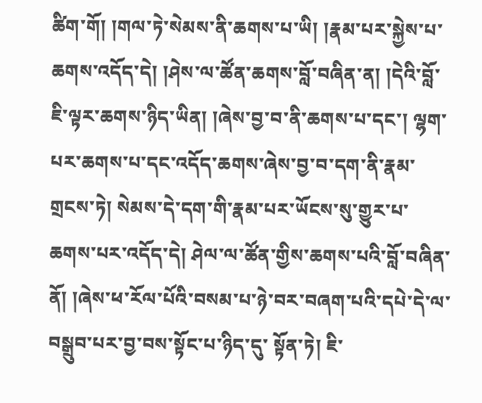ཚིག་གོ། །གལ་ཏེ་སེམས་ནི་ཆགས་པ་ཡི། །རྣམ་པར་སྐྱེས་པ་ཆགས་འདོད་དེ། །ཤེས་ལ་ཚོན་ཆགས་བློ་བཞིན་ན། །དེའི་བློ་ཇི་ལྟར་ཆགས་ཉིད་ཡིན། །ཞེས་བྱ་བ་ནི་ཆགས་པ་དང་། ལྷག་པར་ཆགས་པ་དང་འདོད་ཆགས་ཞེས་བྱ་བ་དག་ནི་རྣམ་གྲངས་ཏེ། སེམས་དེ་དག་གི་རྣམ་པར་ཡོངས་སུ་གྱུར་པ་ཆགས་པར་འདོད་དེ། ཤེལ་ལ་ཚོན་གྱིས་ཆགས་པའི་བློ་བཞིན་ནོ། །ཞེས་ཕ་རོལ་པོའི་བསམ་པ་ཉེ་བར་བཞག་པའི་དཔེ་དེ་ལ་བསྒྲུབ་པར་བྱ་བས་སྟོང་པ་ཉིད་དུ་ སྟོན་ཏེ། ཇི་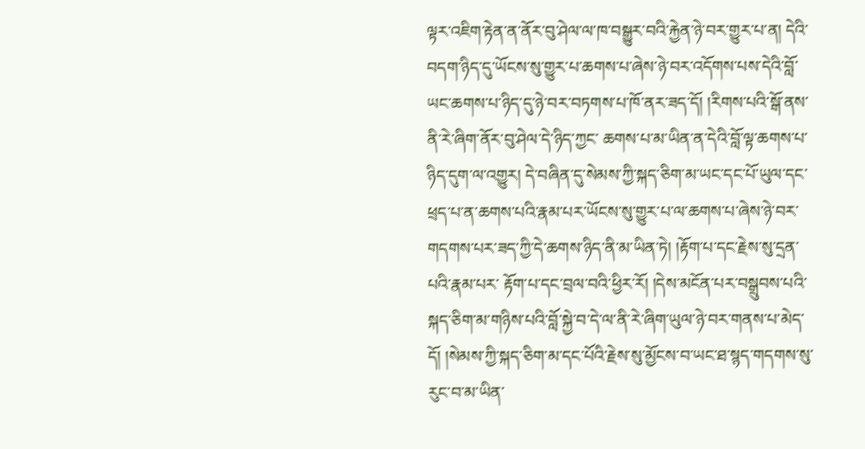ལྟར་འཇིག་རྟེན་ན་ནོར་བུ་ཤེལ་ལ་ཁ་བསྒྱུར་བའི་རྐྱེན་ཉེ་བར་གྱུར་པ་ན། དེའི་བདག་ཉིད་དུ་ཡོངས་སུ་གྱུར་པ་ཆགས་པ་ཞེས་ཉེ་བར་འདོགས་པས་དེའི་བློ་ཡང་ཆགས་པ་ཉིད་དུ་ཉེ་བར་བཏགས་པ་ཁོ་ནར་ཟད་དོ། །རིགས་པའི་སྒོ་ནས་ནི་རེ་ཞིག་ནོར་བུ་ཤེལ་དེ་ཉིད་ཀྱང་ ཆགས་པ་མ་ཡིན་ན་དེའི་བློ་ལྟ་ཆགས་པ་ཉིད་དུག་ལ་འགྱུར། དེ་བཞིན་དུ་སེམས་ཀྱི་སྐད་ཅིག་མ་ཡང་དང་པོ་ཡུལ་དང་ཕྲད་པ་ན་ཆགས་པའི་རྣམ་པར་ཡོངས་སུ་གྱུར་པ་ལ་ཆགས་པ་ཞེས་ཉེ་བར་གདགས་པར་ཟད་ཀྱི་དེ་ཆགས་ཉིད་ནི་མ་ཡིན་ཏེ། །རྟོག་པ་དང་རྗེས་སུ་དྲན་པའི་རྣམ་པར་ རྟོག་པ་དང་བྲལ་བའི་ཕྱིར་རོ། །དེས་མངོན་པར་བསྒྲུབས་པའི་སྐད་ཅིག་མ་གཉིས་པའི་བློ་སྐྱེ་བ་དེ་ལ་ནི་རེ་ཞིག་ཡུལ་ཉེ་བར་གནས་པ་མེད་དོ། །སེམས་ཀྱི་སྐད་ཅིག་མ་དང་པོའི་རྗེས་སུ་མྱོངས་བ་ཡང་ཐ་སྙད་གདགས་སུ་རུང་བ་མ་ཡིན་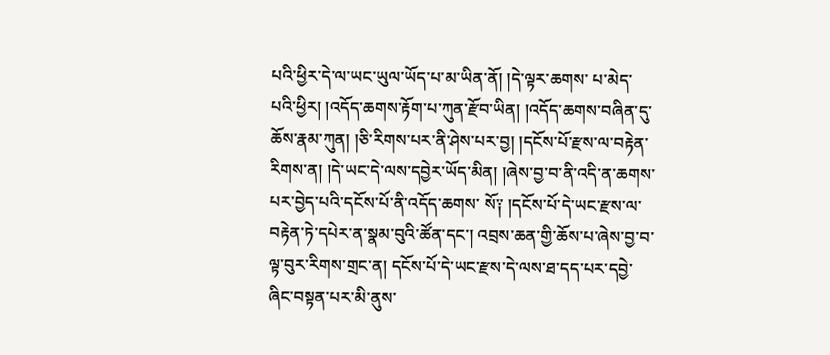པའི་ཕྱིར་དེ་ལ་ཡང་ཡུལ་ཡོད་པ་མ་ཡིན་ནོ། །དེ་ལྟར་ཆགས་ པ་མེད་པའི་ཕྱིར། །འདོད་ཆགས་རྟོག་པ་ཀུན་རྫོབ་ཡིན། །འདོད་ཆགས་བཞིན་དུ་ཆོས་རྣམ་ཀུན། །ཅི་རིགས་པར་ནི་ཤེས་པར་བྱ། །དངོས་པོ་རྫས་ལ་བརྟེན་རིགས་ན། །དེ་ཡང་དེ་ལས་དབྱེར་ཡོད་མིན། །ཞེས་བྱ་བ་ནི་འདི་ན་ཆགས་པར་བྱེད་པའི་དངོས་པོ་ནི་འདོད་ཆགས་ སོ༑ །དངོས་པོ་དེ་ཡང་རྫས་ལ་བརྟེན་ཏེ་དཔེར་ན་སྣམ་བུའི་ཚོན་དང་། འབྲས་ཆན་གྱི་ཆོས་པ་ཞེས་བྱ་བ་ལྟ་བུར་རིགས་གྲང་ན། དངོས་པོ་དེ་ཡང་རྫས་དེ་ལས་ཐ་དད་པར་དབྱེ་ཞིང་བསྟན་པར་མི་ནུས་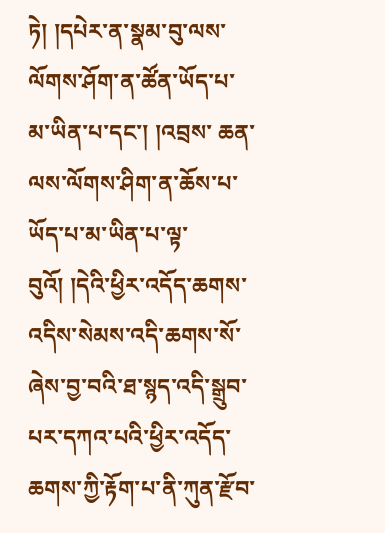ཏེ། །དཔེར་ན་སྣམ་བུ་ལས་ལོགས་ཤོག་ན་ཚོན་ཡོད་པ་མ་ཡིན་པ་དང་། །འབྲས་ ཆན་ལས་ལོགས་ཤིག་ན་ཆོས་པ་ཡོད་པ་མ་ཡིན་པ་ལྟ་བུའོ། །དེའི་ཕྱིར་འདོད་ཆགས་འདིས་སེམས་འདི་ཆགས་སོ་ཞེས་བྱ་བའི་ཐ་སྙད་འདི་སྒྲུབ་པར་དཀའ་པའི་ཕྱིར་འདོད་ཆགས་ཀྱི་རྟོག་པ་ནི་ཀུན་རྫོབ་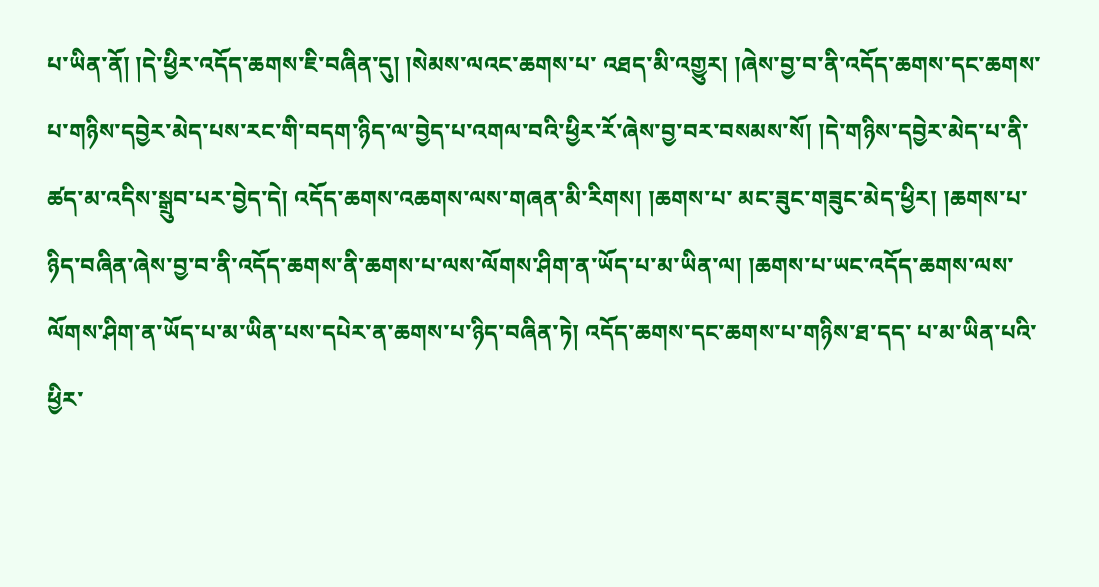པ་ཡིན་ནོ། །དེ་ཕྱིར་འདོད་ཆགས་ཇི་བཞིན་དུ། །སེམས་ལའང་ཆགས་པ་ འཐད་མི་འགྱུར། །ཞེས་བྱ་བ་ནི་འདོད་ཆགས་དང་ཆགས་པ་གཉིས་དབྱེར་མེད་པས་རང་གི་བདག་ཉིད་ལ་བྱེད་པ་འགལ་བའི་ཕྱིར་རོ་ཞེས་བྱ་བར་བསམས་སོ། །དེ་གཉིས་དབྱེར་མེད་པ་ནི་ཚད་མ་འདིས་སྒྲུབ་པར་བྱེད་དེ། འདོད་ཆགས་འཆགས་ལས་གཞན་མི་རིགས། །ཆགས་པ་ མང་ཟུང་གཟུང་མེད་ཕྱིར། །ཆགས་པ་ཉིད་བཞིན་ཞེས་བྱ་བ་ནི་འདོད་ཆགས་ནི་ཆགས་པ་ལས་ལོགས་ཤིག་ན་ཡོད་པ་མ་ཡིན་ལ། །ཆགས་པ་ཡང་འདོད་ཆགས་ལས་ལོགས་ཤིག་ན་ཡོད་པ་མ་ཡིན་པས་དཔེར་ན་ཆགས་པ་ཉིད་བཞིན་ཏེ། འདོད་ཆགས་དང་ཆགས་པ་གཉིས་ཐ་དད་ པ་མ་ཡིན་པའི་ཕྱིར་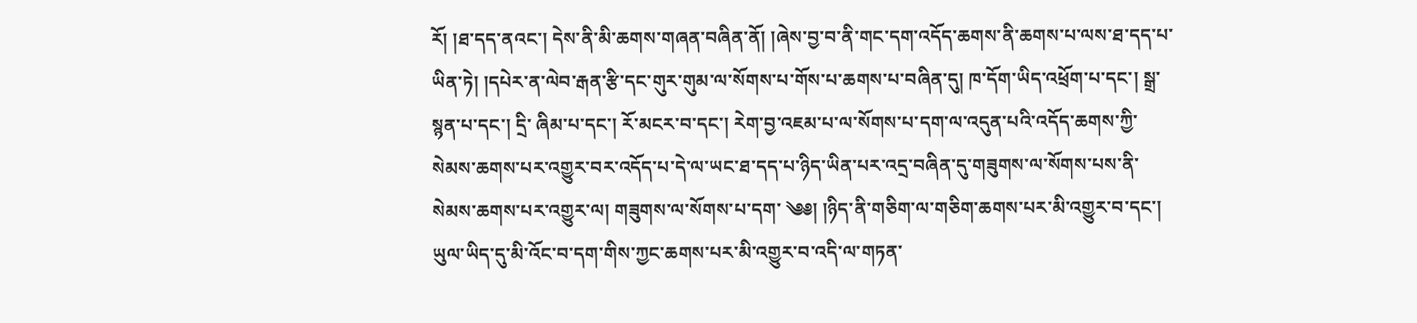རོ། །ཐ་དད་ནའང་། དེས་ནི་མི་ཆགས་གཞན་བཞིན་ནོ། །ཞེས་བྱ་བ་ནི་གང་དག་འདོད་ཆགས་ནི་ཆགས་པ་ལས་ཐ་དད་པ་ཡིན་ཏེ། །དཔེར་ན་ལེབ་རྒན་རྩི་དང་གུར་གུམ་ལ་སོགས་པ་གོས་པ་ཆགས་པ་བཞིན་དུ། ཁ་དོག་ཡིད་འཕྲོག་པ་དང་། སྒྲ་སྙན་པ་དང་། དྲི་ ཞིམ་པ་དང་། རོ་མངར་བ་དང་། རེག་བྱ་འཇམ་པ་ལ་སོགས་པ་དག་ལ་འདུན་པའི་འདོད་ཆགས་ཀྱི་སེམས་ཆགས་པར་འགྱུར་བར་འདོད་པ་དེ་ལ་ཡང་ཐ་དད་པ་ཉིད་ཡིན་པར་འདྲ་བཞིན་དུ་གཟུགས་ལ་སོགས་པས་ནི་སེམས་ཆགས་པར་འགྱུར་ལ། གཟུགས་ལ་སོགས་པ་དག་ ༄༅། །ཉིད་ནི་གཅིག་ལ་གཅིག་ཆགས་པར་མི་འགྱུར་བ་དང་། ཡུལ་ཡིད་དུ་མི་འོང་བ་དག་གིས་ཀྱང་ཆགས་པར་མི་འགྱུར་བ་འདི་ལ་གཏན་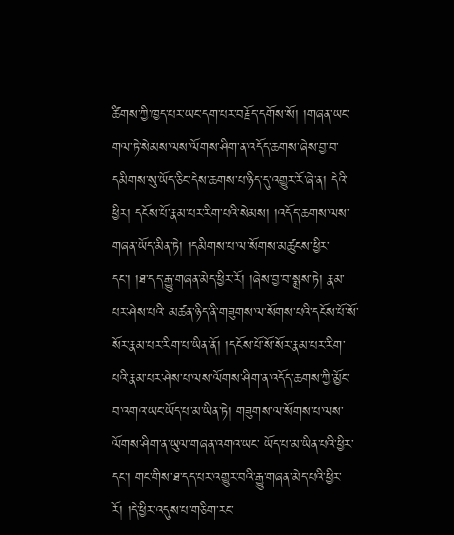ཚིགས་ཀྱི་ཁྱད་པར་ཡང་དག་པར་བརྗོད་དགོས་སོ། །གཞན་ཡང་གལ་ཏེ་སེམས་ལས་ལོགས་ཤིག་ན་འདོད་ཆགས་ཞེས་བྱ་བ་ དམིགས་སུ་ཡོད་ཅིང་དེས་ཆགས་པ་ཉིད་དུ་འགྱུར་རོ་ཞེ་ན། དེའི་ཕྱིར། དངོས་པོ་རྣམ་པར་རིག་པའི་སེམས། །འདོད་ཆགས་ལས་གཞན་ཡོད་མིན་ཏེ། །དམིགས་པ་ལ་སོགས་མཚུངས་ཕྱིར་དང་། །ཐ་དད་རྒྱུ་གཞན་མེད་ཕྱིར་རོ། །ཞེས་བྱ་བ་སྨྲས་ཏེ། རྣམ་པར་ཤེས་པའི་ མཚན་ཉིད་ནི་གཟུགས་ལ་སོགས་པའི་དངོས་པོ་སོ་སོར་རྣམ་པར་རིག་པ་ཡིན་ནོ། །དངོས་པོ་སོ་སོར་རྣམ་པར་རིག་པའི་རྣམ་པར་ཤེས་པ་ལས་ལོགས་ཤིག་ན་འདོད་ཆགས་ཀྱི་མྱོང་བ་འགའ་ཡང་ཡོད་པ་མ་ཡིན་ཏེ། གཟུགས་ལ་སོགས་པ་ལས་ལོགས་ཤིག་ན་ཡུལ་གཞན་འགའ་ཡང་ ཡོད་པ་མ་ཡིན་པའི་ཕྱིར་དང་། གང་གིས་ཐ་དད་པར་འགྱུར་བའི་རྒྱུ་གཞན་མེད་པའི་ཕྱིར་རོ། །དེ་ཕྱིར་འདུས་པ་གཅིག་རང་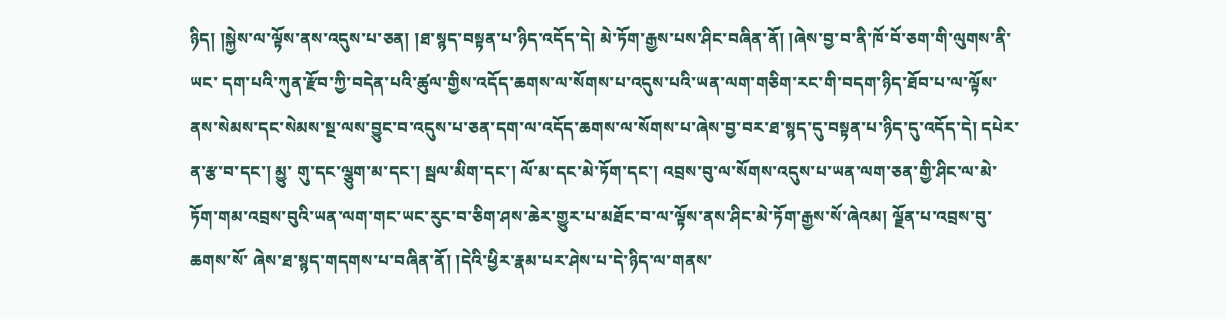ཉིད། །སྐྱེས་ལ་ལྟོས་ནས་འདུས་པ་ཅན། །ཐ་སྙད་བསྟན་པ་ཉིད་འདོད་དེ། མེ་ཏོག་རྒྱས་པས་ཤིང་བཞིན་ནོ། །ཞེས་བྱ་བ་ནི་ཁོ་བོ་ཅག་གི་ལུགས་ནི་ཡང་ དག་པའི་ཀུན་རྫོབ་ཀྱི་བདེན་པའི་ཚུལ་གྱིས་འདོད་ཆགས་ལ་སོགས་པ་འདུས་པའི་ཡན་ལག་གཅིག་རང་གི་བདག་ཉིད་ཐོབ་པ་ལ་ལྟོས་ནས་སེམས་དང་སེམས་སྔ་ལས་བྱུང་བ་འདུས་པ་ཅན་དག་ལ་འདོད་ཆགས་ལ་སོགས་པ་ཞེས་བྱ་བར་ཐ་སྙད་དུ་བསྟན་པ་ཉིད་དུ་འདོད་དེ། དཔེར་ན་རྩ་བ་དང་། མྱུ་ གུ་དང་ལྕུག་མ་དང་། སྦལ་མིག་དང་། ལོ་མ་དང་མེ་ཏོག་དང་། འབྲས་བུ་ལ་སོགས་འདུས་པ་ཡན་ལག་ཅན་གྱི་ཤིང་ལ་མེ་ཏོག་གམ་འབྲས་བུའི་ཡན་ལག་གང་ཡང་རུང་བ་ཅིག་ཤས་ཆེར་གྱུར་པ་མཐོང་བ་ལ་ལྟོས་ནས་ཤིང་མེ་ཏོག་རྒྱས་སོ་ཞེའམ། ལྗོན་པ་འབྲས་བུ་ཆགས་སོ་ ཞེས་ཐ་སྙད་གདགས་པ་བཞིན་ནོ། །དེའི་ཕྱིར་རྣམ་པར་ཤེས་པ་དེ་ཉིད་ལ་གནས་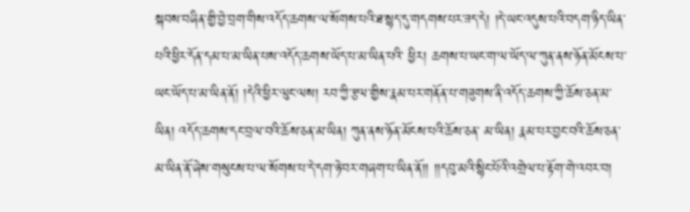སྐབས་བཞིན་གྱི་བྱེ་བྲག་གིས་འདོད་ཆགས་ལ་སོགས་པའི་ཐ་སྙད་དུ་གདགས་པར་ཟད་དེ། །དེ་ཡང་འདུས་པའི་བདག་ཉིད་ཡིན་པའི་ཕྱིར་དོན་དམ་པ་མ་ཡིན་པས་འདོད་ཆགས་ཡོད་པ་མ་ཡིན་པའི་ ཕྱིར། ཆགས་པ་ཡང་ག་ལ་ཡོད་ལ་ཀུན་ནས་ཉོན་མོངས་པ་ཡང་ཡོད་པ་མ་ཡིན་ནོ། །དེའི་ཕྱིར་ལུང་ལས། རབ་ཀྱི་རྩལ་གྱིས་རྣམ་པར་གནོན་པ་གཟུགས་ནི་འདོད་ཆགས་ཀྱི་ཆོས་ཅན་མ་ཡིན། འདོད་ཆགས་དང་བྲལ་བའི་ཆོས་ཅན་མ་ཡིན། ཀུན་ནས་ཉོན་མོངས་པའི་ཆོས་ཅན་ མ་ཡིན། རྣམ་པར་བྱང་བའི་ཆོས་ཅན་མ་ཡིན་ནོ་ཞེས་གསུངས་པ་ལ་སོགས་པ་དེ་དག་ཉེ་བར་གཞག་པ་ཡིན་ནོ།། །།དབུ་མའི་སྙིང་པོའི་འགྲེལ་པ་རྟོག་གེ་འབར་བ།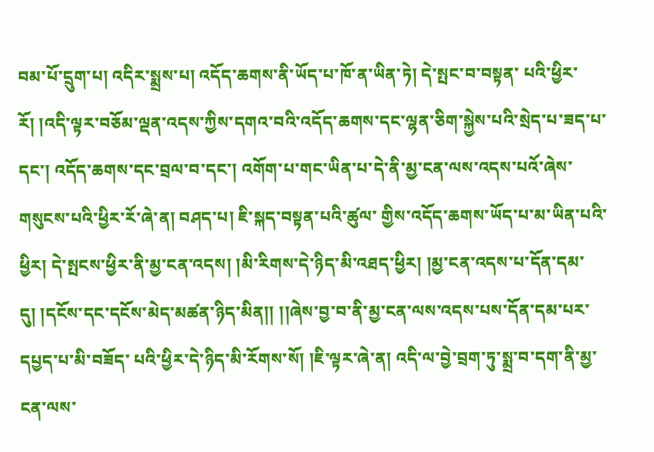བམ་པོ་དྲུག་པ། འདིར་སྨྲས་པ། འདོད་ཆགས་ནི་ཡོད་པ་ཁོ་ན་ཡིན་ཏེ། དེ་སྤང་བ་བསྟན་ པའི་ཕྱིར་རོ། །འདི་ལྟར་བཅོམ་ལྡན་འདས་ཀྱིས་དགའ་བའི་འདོད་ཆགས་དང་ལྷན་ཅིག་སྐྱེས་པའི་སྲེད་པ་ཟད་པ་དང་། འདོད་ཆགས་དང་བྲལ་བ་དང་། འགོག་པ་གང་ཡིན་པ་དེ་ནི་མྱ་ངན་ལས་འདས་པའོ་ཞེས་གསུངས་པའི་ཕྱིར་རོ་ཞེ་ན། བཤད་པ། ཇི་སྐད་བསྟན་པའི་ཚུལ་ གྱིས་འདོད་ཆགས་ཡོད་པ་མ་ཡིན་པའི་ཕྱིར། དེ་སྤངས་ཕྱིར་ནི་མྱ་ངན་འདས། །མི་རིགས་དེ་ཉིད་མི་འཐད་ཕྱིར། །མྱ་ངན་འདས་པ་དོན་དམ་དུ། །དངོས་དང་དངོས་མེད་མཚན་ཉིད་མིན།། །།ཞེས་བྱ་བ་ནི་མྱ་ངན་ལས་འདས་པས་དོན་དམ་པར་དཔྱད་པ་མི་བཟོད་ པའི་ཕྱིར་དེ་ཉིད་མི་རོགས་སོ། །ཇི་ལྟར་ཞེ་ན། འདི་ལ་བྱེ་བྲག་ཏུ་སྨྲ་བ་དག་ནི་མྱ་ངན་ལས་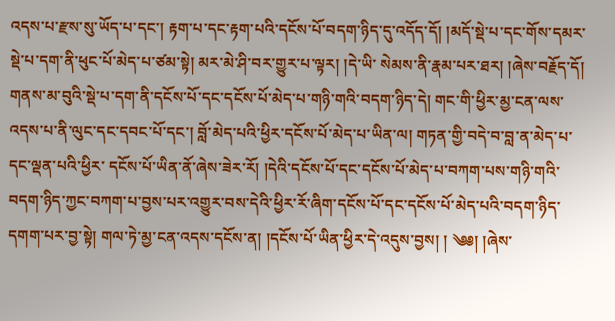འདས་པ་རྫས་སུ་ཡོད་པ་དང་། རྟག་པ་དང་རྟག་པའི་དངོས་པོ་བདག་ཉིད་དུ་འདོད་དོ། །མདོ་སྡེ་པ་དང་གོས་དམར་སྡེ་པ་དག་ནི་ཕུང་པོ་མེད་པ་ཙམ་སྟེ། མར་མེ་ཤི་བར་གྱུར་པ་ལྟར། །དེ་ཡི་ སེམས་ནི་རྣམ་པར་ཐར། །ཞེས་བརྗོད་དོ། གནས་མ་བུའི་སྡེ་པ་དག་ནི་དངོས་པོ་དང་དངོས་པོ་མེད་པ་གཉི་གའི་བདག་ཉིད་དེ། གང་གི་ཕྱིར་མྱ་ངན་ལས་འདས་པ་ནི་ལུང་དང་དབང་པོ་དང་། བློ་མེད་པའི་ཕྱིར་དངོས་པོ་མེད་པ་ཡིན་ལ། གཏན་གྱི་བདེ་བ་བླ་ན་མེད་པ་དང་ལྡན་པའི་ཕྱིར་ དངོས་པོ་ཡིན་ནོ་ཞེས་ཟེར་རོ། །དེའི་དངོས་པོ་དང་དངོས་པོ་མེད་པ་བཀག་པས་གཉི་གའི་བདག་ཉིད་ཀྱང་བཀག་པ་བྱས་པར་འགྱུར་བས་དེའི་ཕྱིར་རོ་ཞིག་དངོས་པོ་དང་དངོས་པོ་མེད་པའི་བདག་ཉིད་དགག་པར་བྱ་སྟེ། གལ་ཏེ་མྱ་ངན་འདས་དངོས་ན། །དངོས་པོ་ཡིན་ཕྱིར་དེ་འདུས་བྱས། ། ༄༅། །ཞེས་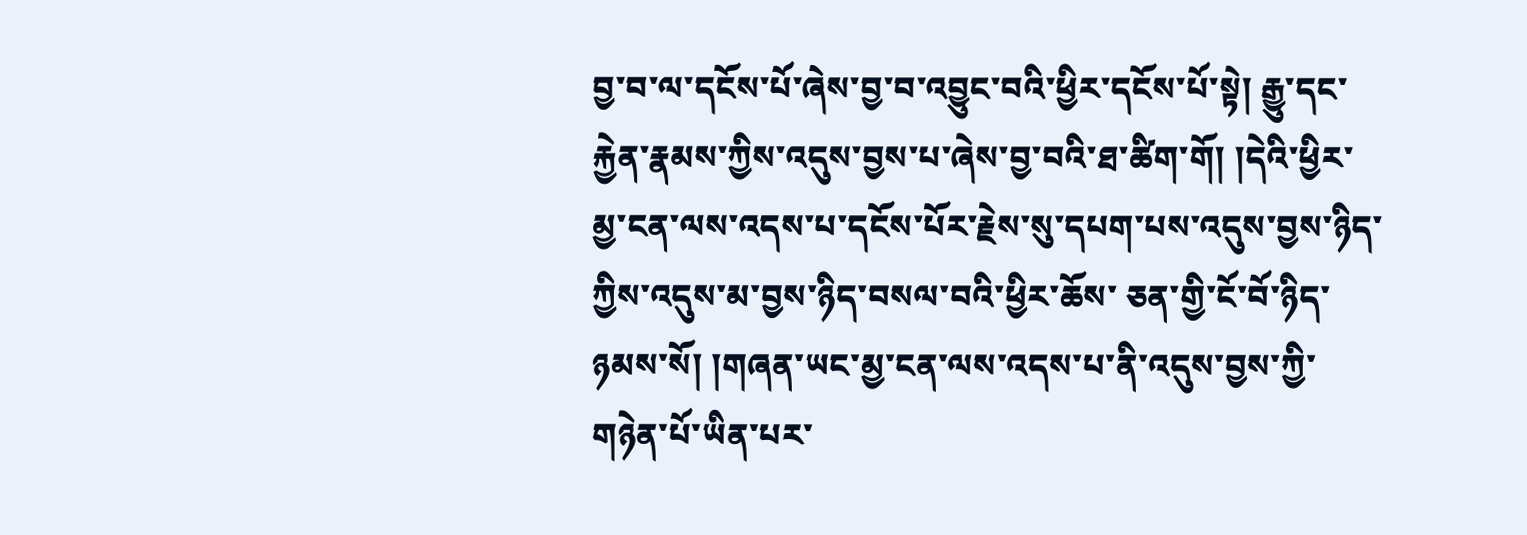བྱ་བ་ལ་དངོས་པོ་ཞེས་བྱ་བ་འབྱུང་བའི་ཕྱིར་དངོས་པོ་སྟེ། རྒྱུ་དང་རྐྱེན་རྣམས་ཀྱིས་འདུས་བྱས་པ་ཞེས་བྱ་བའི་ཐ་ཚིག་གོ། །དེའི་ཕྱིར་མྱ་ངན་ལས་འདས་པ་དངོས་པོར་རྗེས་སུ་དཔག་པས་འདུས་བྱས་ཉིད་ཀྱིས་འདུས་མ་བྱས་ཉིད་བསལ་བའི་ཕྱིར་ཆོས་ ཅན་གྱི་ངོ་བོ་ཉིད་ཉམས་སོ། །གཞན་ཡང་མྱ་ངན་ལས་འདས་པ་ནི་འདུས་བྱས་ཀྱི་གཉེན་པོ་ཡིན་པར་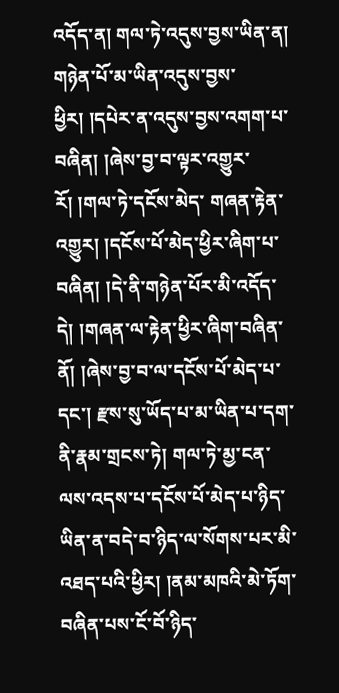འདོད་ན། གལ་ཏེ་འདུས་བྱས་ཡིན་ན། གཉེན་པོ་མ་ཡིན་འདུས་བྱས་ཕྱིར། །དཔེར་ན་འདུས་བྱས་འགག་པ་བཞིན། །ཞེས་བྱ་བ་ལྟར་འགྱུར་རོ། །གལ་ཏེ་དངོས་མེད་ གཞན་རྟེན་འགྱུར། །དངོས་པོ་མེད་ཕྱིར་ཞིག་པ་བཞིན། །དེ་ནི་གཉེན་པོར་མི་འདོད་དེ། །གཞན་ལ་རྟེན་ཕྱིར་ཞིག་བཞིན་ནོ། །ཞེས་བྱ་བ་ལ་དངོས་པོ་མེད་པ་དང་། རྫས་སུ་ཡོད་པ་མ་ཡིན་པ་དག་ནི་རྣམ་གྲངས་ཏེ། གལ་ཏེ་མྱ་ངན་ལས་འདས་པ་དངོས་པོ་མེད་པ་ཉིད་ ཡིན་ན་བདེ་བ་ཉིད་ལ་སོགས་པར་མི་འཐད་པའི་ཕྱིར། །ནམ་མཁའི་མེ་ཏོག་བཞིན་པས་ངོ་བོ་ཉིད་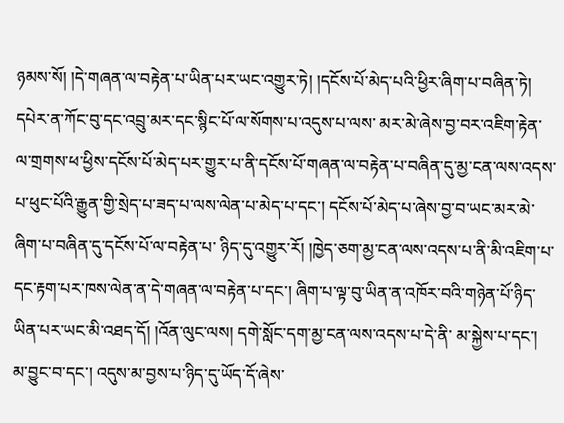ཉམས་སོ། །དེ་གཞན་ལ་བརྟེན་པ་ཡིན་པར་ཡང་འགྱུར་ཏེ། །དངོས་པོ་མེད་པའི་ཕྱིར་ཞིག་པ་བཞིན་ཏེ། དཔེར་ན་ཀོང་བུ་དང་འབྲུ་མར་དང་སྙིང་པོ་ལ་སོགས་པ་འདུས་པ་ལས་ མར་མེ་ཞེས་བྱ་བར་འཇིག་རྟེན་ལ་གྲགས་ཕ་ཕྱིས་དངོས་པོ་མེད་པར་གྱུར་པ་ནི་དངོས་པོ་གཞན་ལ་བརྟེན་པ་བཞིན་དུ་མྱ་ངན་ལས་འདས་པ་ཕུང་པོའི་རྒྱུན་གྱི་སྲེད་པ་ཟད་པ་ལས་ལེན་པ་མེད་པ་དང་། དངོས་པོ་མེད་པ་ཞེས་བྱ་བ་ཡང་མར་མེ་ཞིག་པ་བཞིན་དུ་དངོས་པོ་ལ་བརྟེན་པ་ ཉིད་དུ་འགྱུར་རོ། །ཁྱེད་ཅག་མྱ་ངན་ལས་འདས་པ་ནི་མི་འཇིག་པ་དང་རྟག་པར་ཁས་ལེན་ན་དེ་གཞན་ལ་བརྟེན་པ་དང་། ཞིག་པ་ལྟ་བུ་ཡིན་ན་འཁོར་བའི་གཉེན་པོ་ཉིད་ཡིན་པར་ཡང་མི་འཐད་དོ། །འོན་ལུང་ལས། དགེ་སློང་དག་མྱ་ངན་ལས་འདས་པ་དེ་ནི་ མ་སྐྱེས་པ་དང་། མ་བྱུང་བ་དང་། འདུས་མ་བྱས་པ་ཉིད་དུ་ཡོད་དོ་ཞེས་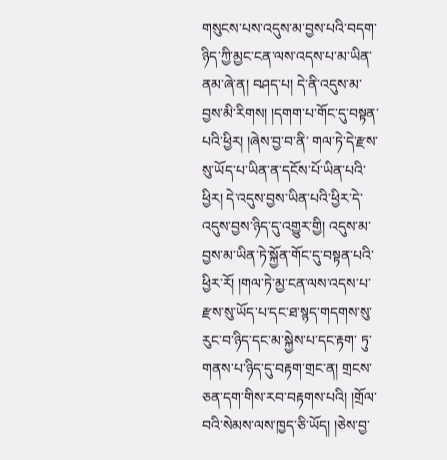གསུངས་པས་འདུས་མ་བྱས་པའི་བདག་ཉིད་ཀྱི་མྱང་ངན་ལས་འདས་པ་མ་ཡིན་ནམ་ཞེ་ན། བཤད་པ། དེ་ནི་འདུས་མ་བྱས་མི་རིགས། །དགག་པ་གོང་དུ་བསྟན་པའི་ཕྱིར། །ཞེས་བྱ་བ་ནི་ གལ་ཏེ་དེ་རྫས་སུ་ཡོད་པ་ཡིན་ན་དངོས་པོ་ཡིན་པའི་ཕྱིར། དེ་འདུས་བྱས་ཡིན་པའི་ཕྱིར་དེ་འདུས་བྱས་ཉིད་དུ་འགྱུར་གྱི། འདུས་མ་བྱས་མ་ཡིན་ཏེ་སྐྱོན་གོང་དུ་བསྟན་པའི་ཕྱིར་རོ། །གལ་ཏེ་མྱ་ངན་ལས་འདས་པ་རྫས་སུ་ཡོད་པ་དང་ཐ་སྙད་གདགས་སུ་རུང་བ་ཉིད་དང་མ་སྐྱེས་པ་དང་རྟག་ ཏུ་གནས་པ་ཉིད་དུ་བརྟག་གྲང་ན། གྲངས་ཅན་དག་གིས་རབ་བརྟགས་པའི། །གྲོལ་བའི་སེམས་ལས་ཁྱད་ཅི་ཡོད། །ཅེས་བྱ་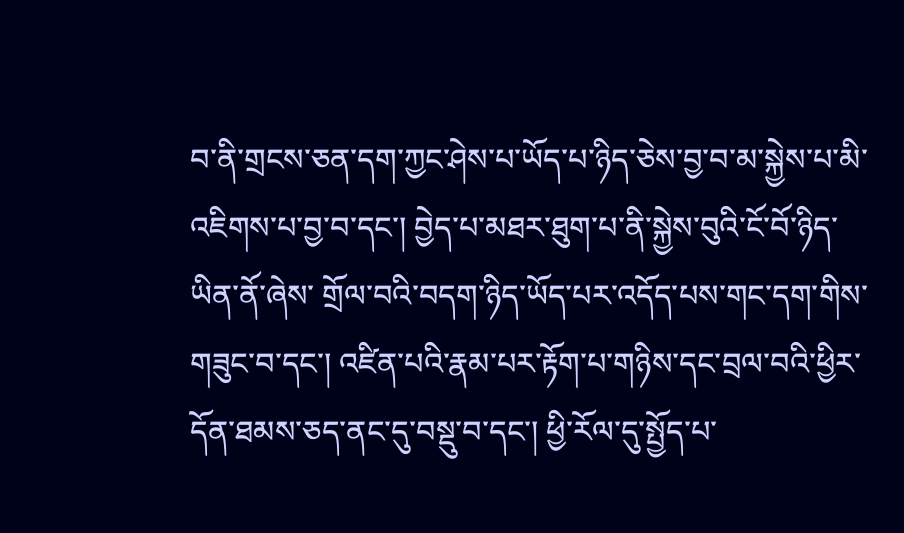བ་ནི་གྲངས་ཅན་དག་ཀྱང་ཤེས་པ་ཡོད་པ་ཉིད་ཅེས་བྱ་བ་མ་སྐྱེས་པ་མི་འཇིགས་པ་བྱ་བ་དང་། བྱེད་པ་མཐར་ཐུག་པ་ནི་སྐྱེས་བུའི་ངོ་བོ་ཉིད་ཡིན་ནོ་ཞེས་ གྲོལ་བའི་བདག་ཉིད་ཡོད་པར་འདོད་པས་གང་དག་གིས་གཟུང་བ་དང་། འཛིན་པའི་རྣམ་པར་རྟོག་པ་གཉིས་དང་བྲལ་བའི་ཕྱིར་དོན་ཐམས་ཅད་ནང་དུ་བསྡུ་བ་དང་། ཕྱི་རོལ་དུ་སྤྱོད་པ་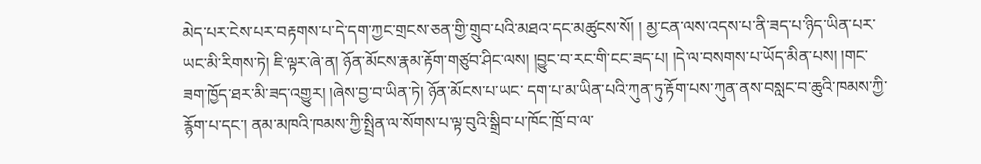མེད་པར་ངེས་པར་བརྟགས་པ་དེ་དག་ཀྱང་གྲངས་ཅན་གྱི་གྲུབ་པའི་མཐའ་དང་མཚུངས་སོ། ། མྱ་ངན་ལས་འདས་པ་ནི་ཟད་པ་ཉིད་ཡིན་པར་ཡང་མི་རིགས་ཏེ། ཇི་ལྟར་ཞེ་ན། ཉོན་མོངས་རྣམ་རྟོག་གཙུབ་ཤིང་ལས། །བྱུང་བ་རང་གི་ངང་ཟད་པ། །དེ་ལ་བསགས་པ་ཡོད་མིན་པས། །གང་ཟག་ཁྱོད་ཐར་མི་ཟད་འགྱུར། །ཞེས་བྱ་བ་ཡིན་ཏེ། ཉོན་མོངས་པ་ཡང་ དག་པ་མ་ཡིན་པའི་ཀུན་ཏུ་རྟོག་པས་ཀུན་ནས་བསླང་བ་ཆུའི་ཁམས་ཀྱི་རྙོག་པ་དང་། ནམ་མཁའི་ཁམས་ཀྱི་སྤྲིན་ལ་སོགས་པ་ལྟ་བུའི་སྒྲིབ་པ་ཁོང་ཁྲོ་བ་ལ་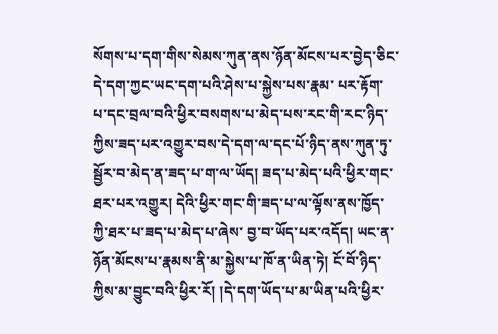སོགས་པ་དག་གིས་སེམས་ཀུན་ནས་ཉོན་མོངས་པར་བྱེད་ཅིང་དེ་དག་ཀྱང་ཡང་དག་པའི་ཤེས་པ་སྐྱེས་པས་རྣམ་ པར་རྟོག་པ་དང་བྲལ་བའི་ཕྱིར་བསགས་པ་མེད་པས་རང་གི་རང་ཉིད་ཀྱིས་ཟད་པར་འགྱུར་བས་དེ་དག་ལ་དང་པོ་ཉིད་ནས་ཀུན་ཏུ་སྦྱོར་བ་མེད་ན་ཟད་པ་ག་ལ་ཡོད། ཟད་པ་མེད་པའི་ཕྱིར་གང་ཐར་པར་འགྱུར། དེའི་ཕྱིར་གང་གི་ཟད་པ་ལ་ལྟོས་ནས་ཁྱོད་ཀྱི་ཐར་པ་ཟད་པ་མེད་པ་ཞེས་ བྱ་བ་ཡོད་པར་འདོད། ཡང་ན་ཉོན་མོངས་པ་རྣམས་ནི་མ་སྐྱེས་པ་ཁོ་ན་ཡིན་ཏེ། ངོ་བོ་ཉིད་ཀྱིས་མ་བྱུང་བའི་ཕྱིར་རོ། །དེ་དག་ཡོད་པ་མ་ཡིན་པའི་ཕྱིར་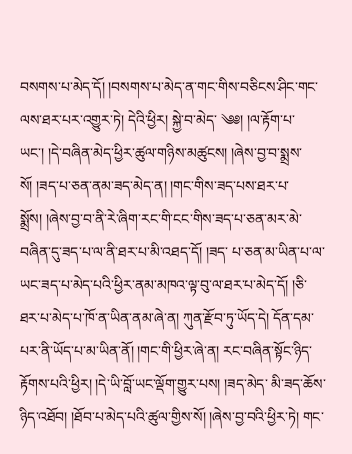བསགས་པ་མེད་དོ། །བསགས་པ་མེད་ན་གང་གིས་བཅིངས་ཤིང་གང་ལས་ཐར་པར་འགྱུར་ཏེ། དེའི་ཕྱིར། སྐྱེ་བ་མེད་ ༄༅། །ལ་རྟོག་པ་ཡང་། །དེ་བཞིན་མེད་ཕྱིར་ཚུལ་གཉིས་མཚུངས། །ཞེས་བྱ་བ་སྨྲས་སོ། །ཟད་པ་ཅན་ནམ་ཟད་མེད་ན། །གང་གིས་ཟད་པས་ཐར་པ་སྨྲོས། །ཞེས་བྱ་བ་ནི་རེ་ཞིག་རང་གི་ངང་གིས་ཟད་པ་ཅན་མར་མེ་བཞིན་དུ་ཟད་པ་ལ་ནི་ཐར་པ་མི་འཐད་དོ། །ཟད་ པ་ཅན་མ་ཡིན་པ་ལ་ཡང་ཟད་པ་མེད་པའི་ཕྱིར་ནམ་མཁའ་ལྟ་བུ་ལ་ཐར་པ་མེད་དོ། །ཅི་ཐར་པ་མེད་པ་ཁོ་ན་ཡིན་ནམ་ཞེ་ན། ཀུན་རྫོབ་ཏུ་ཡོད་དེ། དོན་དམ་པར་ནི་ཡོད་པ་མ་ཡིན་ནོ། །གང་གི་ཕྱིར་ཞེ་ན། རང་བཞིན་སྟོང་ཉིད་རྟོགས་པའི་ཕྱིར། །དེ་ཡི་བློ་ཡང་ལྡོག་གྱུར་པས། །ཟད་མེད་ མི་ཟད་ཆོས་ཉིད་འཐོབ། །ཐོབ་པ་མེད་པའི་ཚུལ་གྱིས་སོ། །ཞེས་བྱ་བའི་ཕྱིར་ཏེ། གང་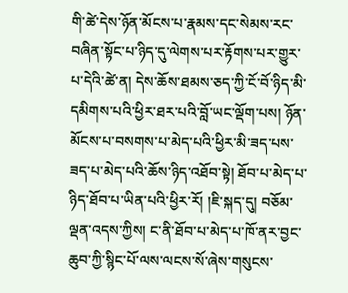གི་ཚེ་དེས་ཉོན་མོངས་པ་རྣམས་དང་སེམས་རང་བཞིན་སྟོང་པ་ཉིད་དུ་ལེགས་པར་རྟོགས་པར་གྱུར་པ་དེའི་ཚེ་ན། དེས་ཆོས་ཐམས་ཅད་ཀྱི་ངོ་བོ་ཉིད་མི་དམིགས་པའི་ཕྱིར་ཐར་པའི་བློ་ཡང་ལྡོག་པས། ཉོན་ མོངས་པ་བསགས་པ་མེད་པའི་ཕྱིར་མི་ཟད་པས་ཟད་པ་མེད་པའི་ཆོས་ཉིད་འཐོབ་སྟེ། ཐོབ་པ་མེད་པ་ཉིད་ཐོབ་པ་ཡིན་པའི་ཕྱིར་རོ། །ཇི་སྐད་དུ། བཅོམ་ལྡན་འདས་ཀྱིས། ང་ནི་ཐོབ་པ་མེད་པ་ཁོ་ནར་བྱང་ཆུབ་ཀྱི་སྙིང་པོ་ལས་ལངས་སོ་ཞེས་གསུངས་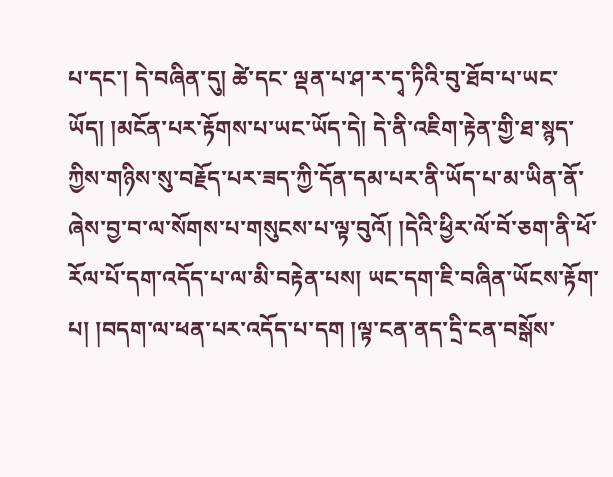པ་དང་། དེ་བཞིན་དུ། ཚེ་དང་ ལྡན་པ་ཤ་ར་དྭ་ཏིའི་བུ་ཐོབ་པ་ཡང་ཡོད། །མངོན་པར་རྟོགས་པ་ཡང་ཡོད་དེ། དེ་ནི་འཇིག་རྟེན་གྱི་ཐ་སྙད་ཀྱིས་གཉིས་སུ་བརྗོད་པར་ཟད་ཀྱི་དོན་དམ་པར་ནི་ཡོད་པ་མ་ཡིན་ནོ་ཞེས་བྱ་བ་ལ་སོགས་པ་གསུངས་པ་ལྟ་བུའོ། །དེའི་ཕྱིར་ལོ་བོ་ཅག་ནི་ཕོ་རོལ་པོ་དག་འདོད་པ་ལ་མི་བརྟེན་པས། ཡང་དག་ཇི་བཞིན་ཡོངས་རྟོག་པ། །བདག་ལ་ཕན་པར་འདོད་པ་དག །ལྟ་ངན་ནད་དྲི་ངན་བསྒོས་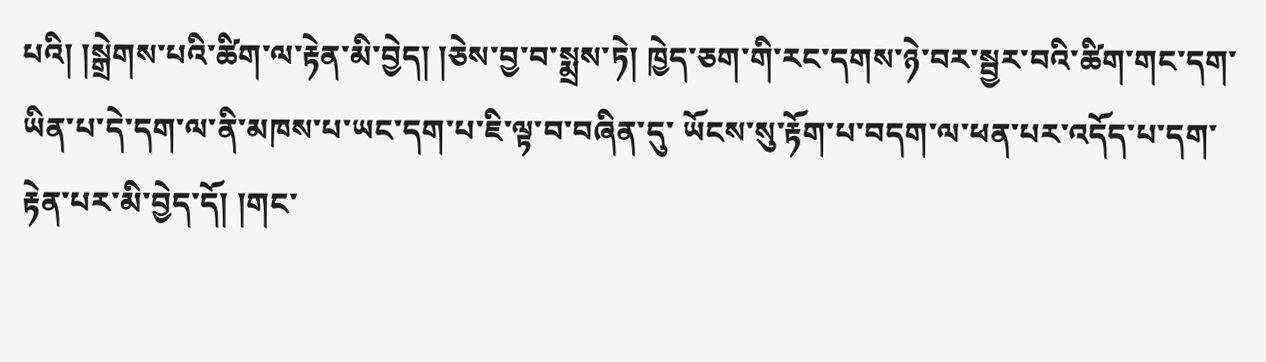པའི། །སྒྲེགས་པའི་ཚིག་ལ་རྟེན་མི་བྱེད། །ཅེས་བྱ་བ་སྨྲས་ཏེ། ཁྱེད་ཅག་གི་རང་དགས་ཉེ་བར་སྦྱར་བའི་ཚིག་གང་དག་ཡིན་པ་དེ་དག་ལ་ནི་མཁས་པ་ཡང་དག་པ་ཇི་ལྟ་བ་བཞིན་དུ་ ཡོངས་སུ་རྟོག་པ་བདག་ལ་ཕན་པར་འདོད་པ་དག་རྟེན་པར་མི་བྱེད་དོ། །གང་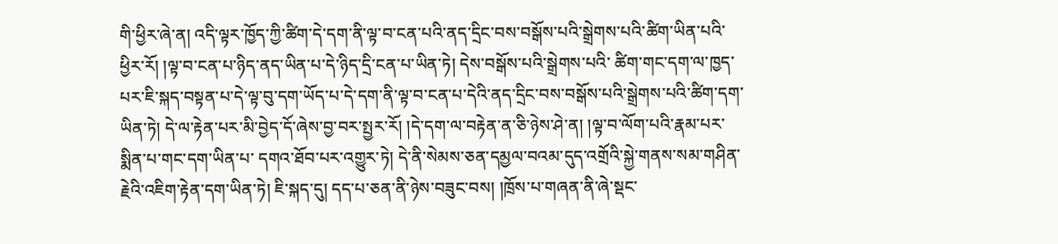གི་ཕྱིར་ཞེ་ན། འདི་ལྟར་ཁྱོད་ཀྱི་ཚིག་དེ་དག་ནི་ལྟ་བ་ངན་པའི་ནད་དྲིང་བས་བསྒོས་པའི་སྒྲེགས་པའི་ཚིག་ཡིན་པའི་ཕྱིར་རོ། །ལྟ་བ་ངན་པ་ཉིད་ནད་ཡིན་པ་དེ་ཉིད་དྲི་ངན་པ་ཡིན་ཏེ། དེས་བསྒོས་པའི་སྒྲེགས་པའི་ ཚིག་གང་དག་ལ་ཁྱད་པར་ཇི་སྐད་བསྟན་པ་དེ་ལྟ་བུ་དག་ཡོད་པ་དེ་དག་ནི་ལྟ་བ་ངན་པ་དེའི་ནད་དྲིང་བས་བསྒོས་པའི་སྒྲེགས་པའི་ཚིག་དག་ཡིན་ཏེ། དེ་ལ་རྟེན་པར་མི་བྱེད་དོ་ཞེས་བྱ་བར་སྤྱར་རོ། །དེ་དག་ལ་བརྟེན་ན་ཅི་ཉེས་ཤེ་ན། །ལྟ་བ་ལོག་པའི་རྣམ་པར་སྨིན་པ་གང་དག་ཡིན་པ་ དགའ་ཐོབ་པར་འགྱུར་ཏེ། དེ་ནི་སེམས་ཅན་དམྱལ་བའམ་དུད་འགྲོའི་སྐྱེ་གནས་སམ་གཤིན་རྗེའི་འཇིག་རྟེན་དག་ཡིན་ཏེ། ཇི་སྐད་དུ། དད་པ་ཅན་ནི་ཉེས་བཟུང་བས། །ཁྲོས་པ་གཞན་ནི་ཞེ་སྡང་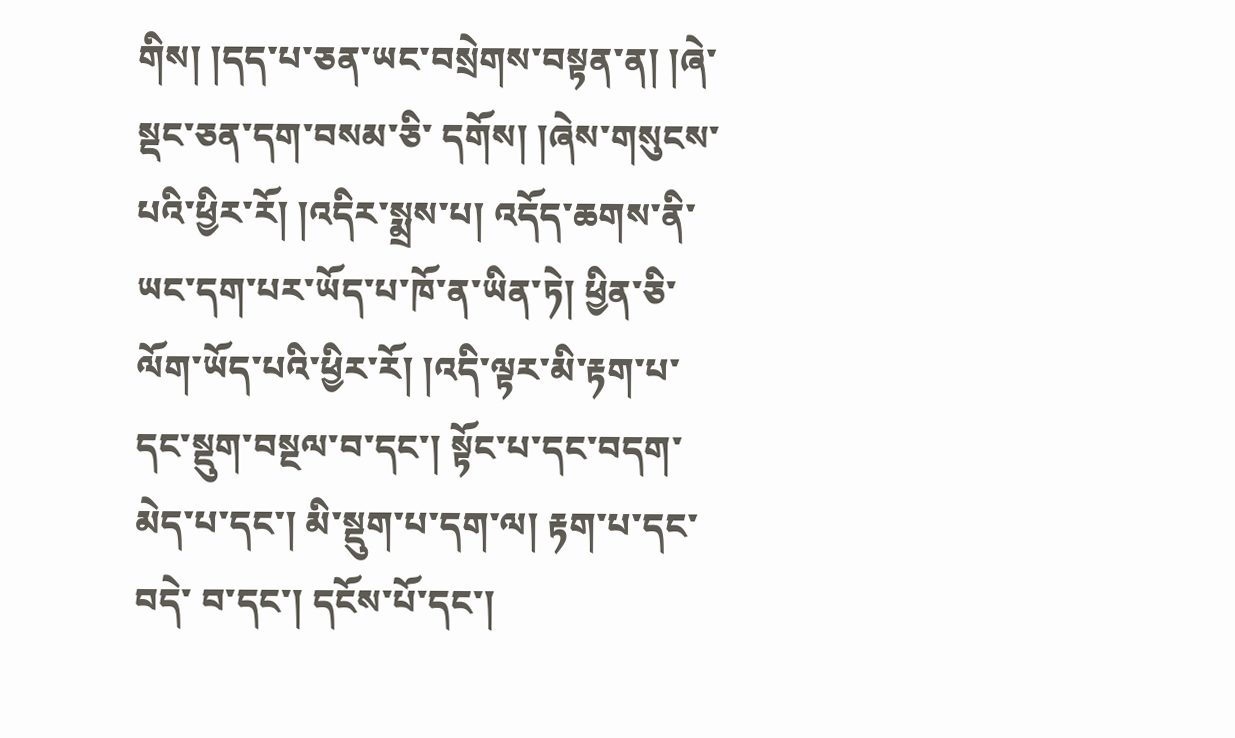གིས། །དད་པ་ཅན་ཡང་བསྲེགས་བསྟན་ན། །ཞེ་སྡང་ཅན་དག་བསམ་ཅི་ དགོས། །ཞེས་གསུངས་པའི་ཕྱིར་རོ། །འདིར་སྨྲས་པ། འདོད་ཆགས་ནི་ཡང་དག་པར་ཡོད་པ་ཁོ་ན་ཡིན་ཏེ། ཕྱིན་ཅི་ལོག་ཡོད་པའི་ཕྱིར་རོ། །འདི་ལྟར་མི་རྟག་པ་དང་སྡུག་བསྔལ་བ་དང་། སྟོང་པ་དང་བདག་མེད་པ་དང་། མི་སྡུག་པ་དག་ལ། རྟག་པ་དང་བདེ་ བ་དང་། དངོས་པོ་དང་།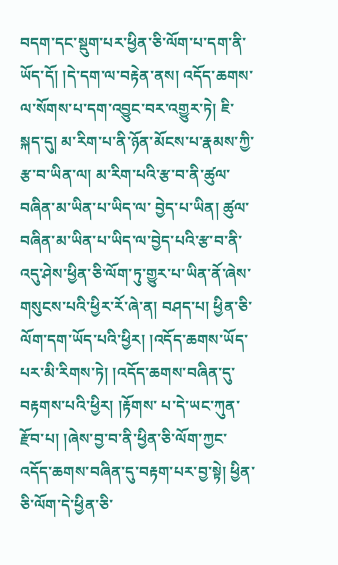བདག་དང་སྡུག་པར་ཕྱིན་ཅི་ལོག་པ་དག་ནི་ཡོད་དོ། །དེ་དག་ལ་བརྟེན་ནས། འདོད་ཆགས་ལ་སོགས་པ་དག་འབྱུང་བར་འགྱུར་ཏེ། ཇི་སྐད་དུ། མ་རིག་པ་ནི་ཉོན་མོངས་པ་རྣམས་ཀྱི་རྩ་བ་ཡིན་ལ། མ་རིག་པའི་རྩ་བ་ནི་ཚུལ་བཞིན་མ་ཡིན་པ་ཡིད་ལ་ བྱེད་པ་ཡིན། ཚུལ་བཞིན་མ་ཡིན་པ་ཡིད་ལ་བྱེད་པའི་རྩ་བ་ནི་འདུ་ཤེས་ཕྱིན་ཅི་ལོག་ཏུ་གྱུར་པ་ཡིན་ནོ་ཞེས་གསུངས་པའི་ཕྱིར་རོ་ཞེ་ན། བཤད་པ། ཕྱིན་ཅི་ལོག་དག་ཡོད་པའི་ཕྱིར། །འདོད་ཆགས་ཡོད་པར་མི་རིགས་ཏེ། །འདོད་ཆགས་བཞིན་དུ་བརྟགས་པའི་ཕྱིར། །རྟོགས་ པ་དེ་ཡང་ཀུན་རྫོབ་པ། །ཞེས་བྱ་བ་ནི་ཕྱིན་ཅི་ལོག་ཀྱང་འདོད་ཆགས་བཞིན་དུ་བརྟག་པར་བྱ་སྟེ། ཕྱིན་ཅི་ལོག་དེ་ཕྱིན་ཅི་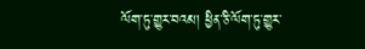ལོག་ཏུ་གྱུར་བའམ། ཕྱིན་ཅི་ལོག་ཏུ་གྱུར་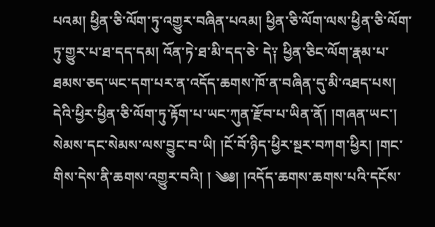པའམ། ཕྱིན་ཅི་ལོག་ཏུ་འགྱུར་བཞིན་པའམ། ཕྱིན་ཅི་ལོག་ལས་ཕྱིན་ཅི་ལོག་ཏུ་གྱུར་པ་ཐ་དད་དམ། འོན་ཏེ་ཐ་མི་དད་ཅེ་ དེ༑ ཕྱིན་ཅིང་ལོག་རྣམ་པ་ཐམས་ཅད་ཡང་དག་པར་ན་འདོད་ཆགས་ཁོ་ན་བཞིན་དུ་མི་འཐད་པས། དེའི་ཕྱིར་ཕྱིན་ཅི་ལོག་ཏུ་རྟོག་པ་ཡང་ཀུན་རྫོབ་པ་ཡིན་ནོ། །གཞན་ཡང་། སེམས་དང་སེམས་ལས་བྱུང་བ་ཡི། །ངོ་བོ་ཉིད་ཕྱིར་སྔར་བཀག་ཕྱིར། །གང་གིས་དེས་ནི་ཆགས་འགྱུར་བའི། ། ༄༅། །འདོད་ཆགས་ཆགས་པའི་དངོས་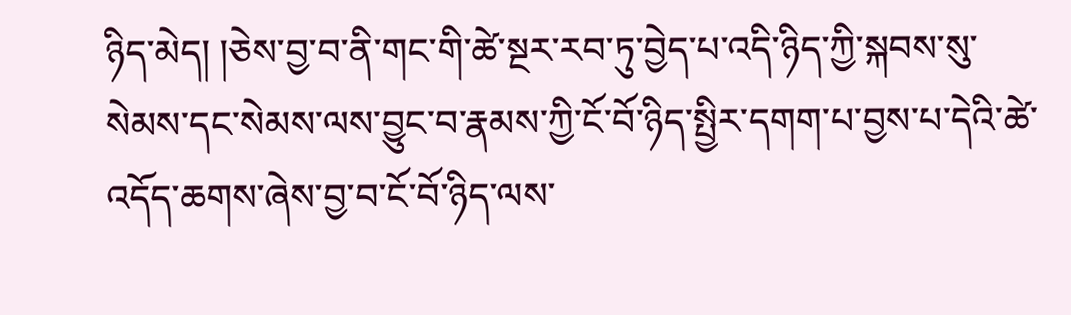ཉིད་མེད། །ཅེས་བྱ་བ་ནི་གང་གི་ཚེ་སྔར་རབ་ཏུ་བྱེད་པ་འདི་ཉིད་ཀྱི་སྐབས་སུ་སེམས་དང་སེམས་ལས་བྱུང་བ་རྣམས་ཀྱི་ངོ་བོ་ཉིད་སྤྱིར་དགག་པ་བྱས་པ་དེའི་ཚེ་འདོད་ཆགས་ཞེས་བྱ་བ་ངོ་བོ་ཉིད་ལས་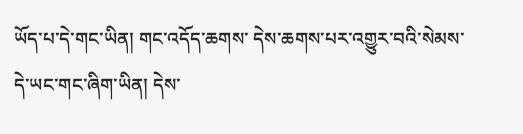ཡོད་པ་དེ་གང་ཡིན། གང་འདོད་ཆགས་ དེས་ཆགས་པར་འགྱུར་བའི་སེམས་དེ་ཡང་གང་ཞིག་ཡིན། དེས་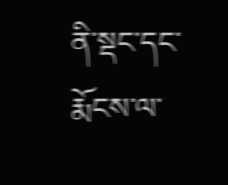ནི་སྡང་དང་རྨོངས་ལ་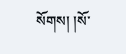སོགས། །སོ་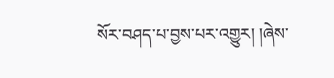སོར་བཤད་པ་བྱས་པར་འགྱུར། །ཞེས་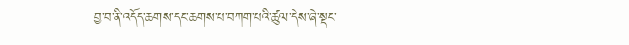བྱ་བ་ནི་འདོད་ཆགས་དང་ཆགས་པ་བཀག་པའི་ཚུལ་དེས་ཞེ་སྡང་